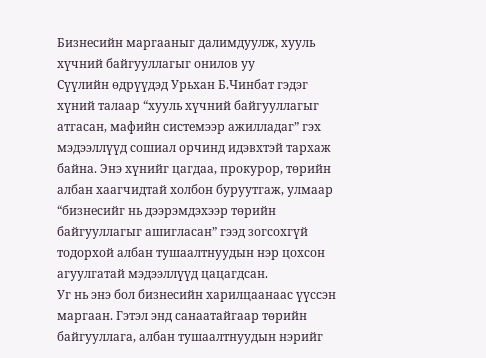Бизнесийн маргааныг далимдуулж, хууль хүчний байгууллагыг онилов уу
Сүүлийн өдрүүдэд Урьхан Б.Чинбат гэдэг хүний талаар “хууль хүчний байгууллагыг атгасан, мафийн системээр ажилладаг” гэх мэдээллүүд сошиал орчинд идэвхтэй тархаж байна. Энэ хүнийг цагдаа, прокурор, төрийн албан хаагчидтай холбон буруутгаж, улмаар “бизнесийг нь дээрэмдэхээр төрийн байгууллагыг ашигласан” гээд зогсохгүй тодорхой албан тушаалтнуудын нэр цохсон агуулгатай мэдээллүүд цацагдсан.
Уг нь энэ бол бизнесийн харилцаанаас үүссэн маргаан. Гэтэл энд санаатайгаар төрийн байгууллага, албан тушаалтнуудын нэрийг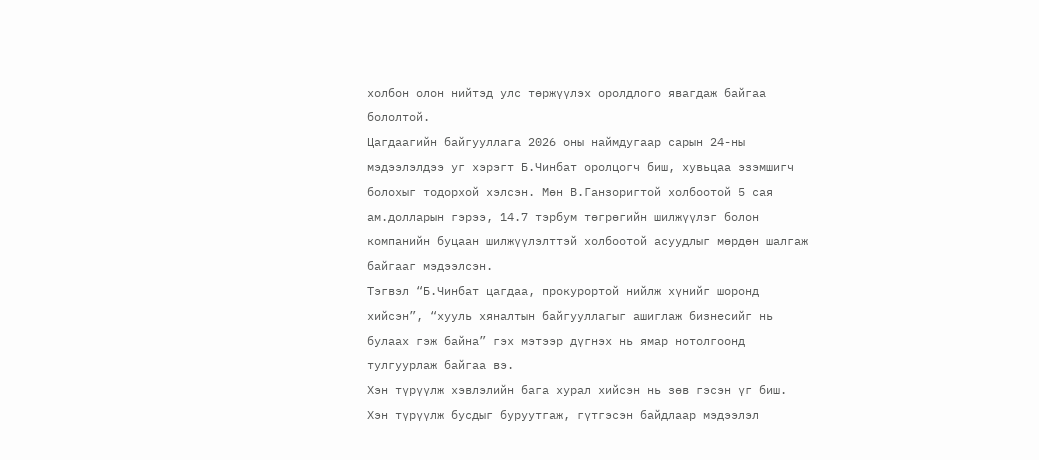холбон олон нийтэд улс төржүүлэх оролдлого явагдаж байгаа бололтой.
Цагдаагийн байгууллага 2026 оны наймдугаар сарын 24-ны мэдээлэлдээ уг хэрэгт Б.Чинбат оролцогч биш, хувьцаа эзэмшигч болохыг тодорхой хэлсэн. Мөн В.Ганзоригтой холбоотой 5 сая ам.долларын гэрээ, 14.7 тэрбум төгрөгийн шилжүүлэг болон компанийн буцаан шилжүүлэлттэй холбоотой асуудлыг мөрдөн шалгаж байгааг мэдээлсэн.
Тэгвэл “Б.Чинбат цагдаа, прокурортой нийлж хүнийг шоронд хийсэн”, “хууль хяналтын байгууллагыг ашиглаж бизнесийг нь булаах гэж байна” гэх мэтээр дүгнэх нь ямар нотолгоонд тулгуурлаж байгаа вэ.
Хэн түрүүлж хэвлэлийн бага хурал хийсэн нь зөв гэсэн үг биш. Хэн түрүүлж бусдыг буруутгаж, гүтгэсэн байдлаар мэдээлэл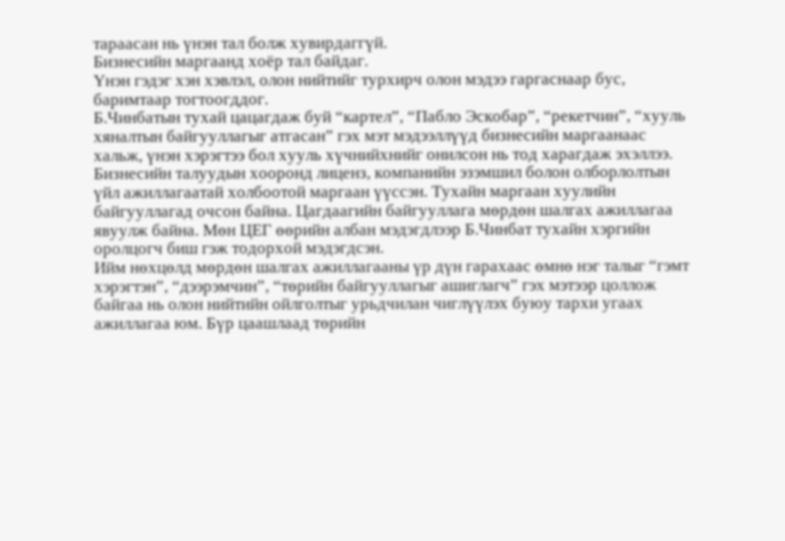тараасан нь үнэн тал болж хувирдаггүй.
Бизнесийн маргаанд хоёр тал байдаг.
Үнэн гэдэг хэн хэвлэл, олон нийтийг турхирч олон мэдээ гаргаснаар бус, баримтаар тогтоогддог.
Б.Чинбатын тухай цацагдаж буй “картел”, “Пабло Эскобар”, “рекетчин”, “хууль хяналтын байгууллагыг атгасан” гэх мэт мэдээллүүд бизнесийн маргаанаас хальж, үнэн хэрэгтээ бол хууль хүчнийхнийг онилсон нь тод харагдаж эхэллээ.
Бизнесийн талуудын хооронд лиценз, компанийн эзэмшил болон олборлолтын үйл ажиллагаатай холбоотой маргаан үүссэн. Тухайн маргаан хуулийн байгууллагад очсон байна. Цагдаагийн байгууллага мөрдөн шалгах ажиллагаа явуулж байна. Мөн ЦЕГ өөрийн албан мэдэгдлээр Б.Чинбат тухайн хэргийн оролцогч биш гэж тодорхой мэдэгдсэн.
Ийм нөхцөлд мөрдөн шалгах ажиллагааны үр дүн гарахаас өмнө нэг талыг “гэмт хэрэгтэн”, “дээрэмчин”, “төрийн байгууллагыг ашиглагч” гэх мэтээр цоллож байгаа нь олон нийтийн ойлголтыг урьдчилан чиглүүлэх буюу тархи угаах ажиллагаа юм. Бүр цаашлаад төрийн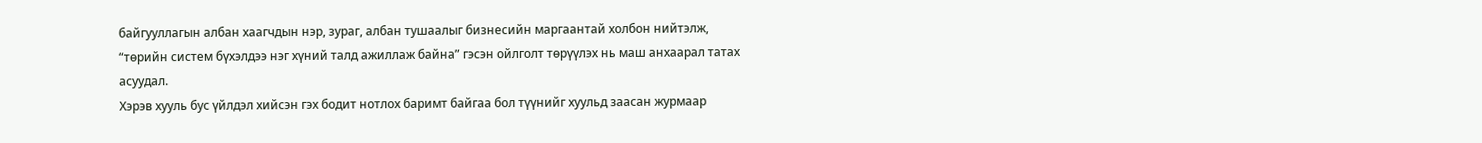байгууллагын албан хаагчдын нэр, зураг, албан тушаалыг бизнесийн маргаантай холбон нийтэлж, “төрийн систем бүхэлдээ нэг хүний талд ажиллаж байна” гэсэн ойлголт төрүүлэх нь маш анхаарал татах асуудал.
Хэрэв хууль бус үйлдэл хийсэн гэх бодит нотлох баримт байгаа бол түүнийг хуульд заасан журмаар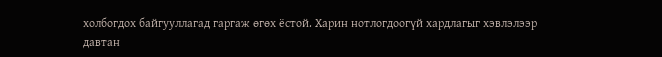холбогдох байгууллагад гаргаж өгөх ёстой. Харин нотлогдоогүй хардлагыг хэвлэлээр давтан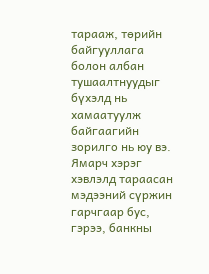тарааж, төрийн байгууллага болон албан тушаалтнуудыг бүхэлд нь хамаатуулж байгаагийн зорилго нь юу вэ.
Ямарч хэрэг хэвлэлд тараасан мэдээний сүржин гарчгаар бус, гэрээ, банкны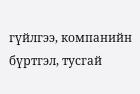гүйлгээ, компанийн бүртгэл, тусгай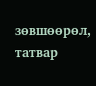зөвшөөрөл, татвар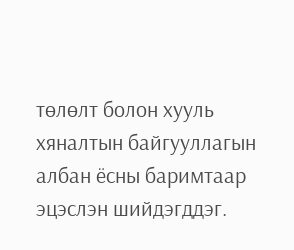төлөлт болон хууль хяналтын байгууллагын албан ёсны баримтаар эцэслэн шийдэгддэг.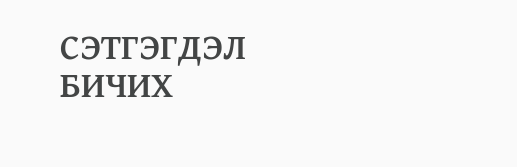СЭТГЭГДЭЛ БИЧИХ